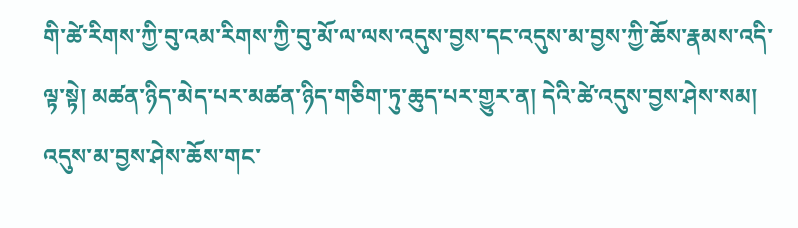གི་ཚེ་རིགས་ཀྱི་བུ་འམ་རིགས་ཀྱི་བུ་མོ་ལ་ལས་འདུས་བྱས་དང་འདུས་མ་བྱས་ཀྱི་ཆོས་རྣམས་འདི་ལྟ་སྟེ། མཚན་ཉིད་མེད་པར་མཚན་ཉིད་གཅིག་ཏུ་ཆུད་པར་གྱུར་ན། དེའི་ཚེ་འདུས་བྱས་ཤེས་སམ། འདུས་མ་བྱས་ཤེས་ཆོས་གང་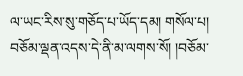ལ་ཡང་རིས་སུ་གཅོད་པ་ཡོད་དམ། གསོལ་པ། བཅོམ་ལྡན་འདས་དེ་ནི་མ་ལགས་སོ། །བཅོམ་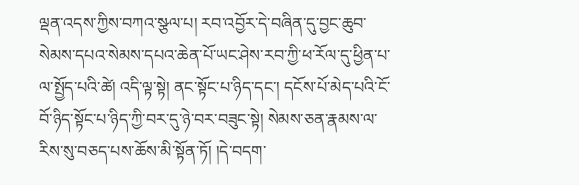ལྡན་འདས་ཀྱིས་བཀའ་སྩལ་པ། རབ་འབྱོར་དེ་བཞིན་དུ་བྱང་ཆུབ་སེམས་དཔའ་སེམས་དཔའ་ཆེན་པོ་ཡང་ཤེས་རབ་ཀྱི་ཕ་རོལ་དུ་ཕྱིན་པ་ལ་སྤྱོད་པའི་ཚེ། འདི་ལྟ་སྟེ། ནང་སྟོང་པ་ཉིད་དང་། དངོས་པོ་མེད་པའི་ངོ་བོ་ཉིད་སྟོང་པ་ཉིད་ཀྱི་བར་དུ་ཉེ་བར་བཟུང་སྟེ། སེམས་ཅན་རྣམས་ལ་རིས་སུ་བཅད་པས་ཆོས་མི་སྟོན་ཏོ། །དེ་བདག་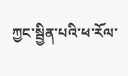ཀྱང་སྦྱིན་པའི་ཕ་རོལ་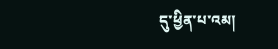དུ་ཕྱིན་པ་འམ།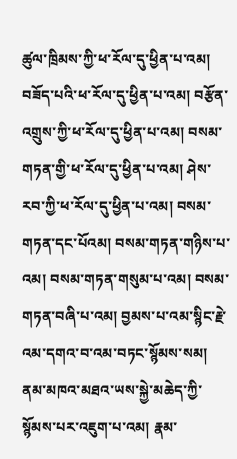ཚུལ་ཁྲིམས་ཀྱི་ཕ་རོལ་དུ་ཕྱིན་པ་འམ། བཟོད་པའི་ཕ་རོལ་དུ་ཕྱིན་པ་འམ། བརྩོན་འགྲུས་ཀྱི་ཕ་རོལ་དུ་ཕྱིན་པ་འམ། བསམ་གཏན་གྱི་ཕ་རོལ་དུ་ཕྱིན་པ་འམ། ཤེས་རབ་ཀྱི་ཕ་རོལ་དུ་ཕྱིན་པ་འམ། བསམ་གཏན་དང་པོའམ། བསམ་གཏན་གཉིས་པ་འམ། བསམ་གཏན་གསུམ་པ་འམ། བསམ་གཏན་བཞི་པ་འམ། བྱམས་པ་འམ་སྙིང་རྗེ་འམ་དགའ་བ་འམ་བཏང་སྙོམས་སམ། ནམ་མཁའ་མཐའ་ཡས་སྐྱེ་མཆེད་ཀྱི་སྙོམས་པར་འཇུག་པ་འམ། རྣམ་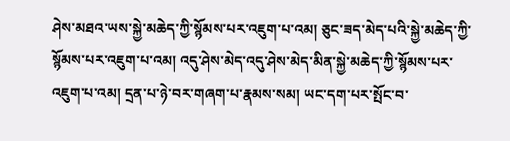ཤེས་མཐའ་ཡས་སྐྱེ་མཆེད་ཀྱི་སྙོམས་པར་འཇུག་པ་འམ། ཅུང་ཟད་མེད་པའི་སྐྱེ་མཆེད་ཀྱི་སྙོམས་པར་འཇུག་པ་འམ། འདུ་ཤེས་མེད་འདུ་ཤེས་མེད་མིན་སྐྱེ་མཆེད་ཀྱི་སྙོམས་པར་འཇུག་པ་འམ། དྲན་པ་ཉེ་བར་གཞག་པ་རྣམས་སམ། ཡང་དག་པར་སྤོང་བ་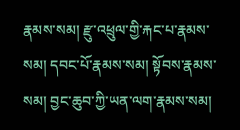རྣམས་སམ། རྫུ་འཕྲུལ་གྱི་རྐང་པ་རྣམས་སམ། དབང་པོ་རྣམས་སམ། སྟོབས་རྣམས་སམ། བྱང་ཆུབ་ཀྱི་ཡན་ལག་རྣམས་སམ།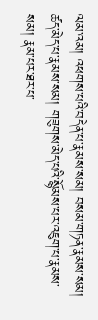ལམ་འམ། འཕགས་པའི་བདེན་པ་རྣམས་སམ། བསམ་གཏན་རྣམས་སམ། ཚད་མེད་པ་རྣམས་སམ། གཟུགས་མེད་པའི་སྙོམས་པར་འཇུག་པ་རྣམས་སམ། རྣམ་པར་ཐར་པ་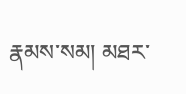རྣམས་སམ། མཐར་